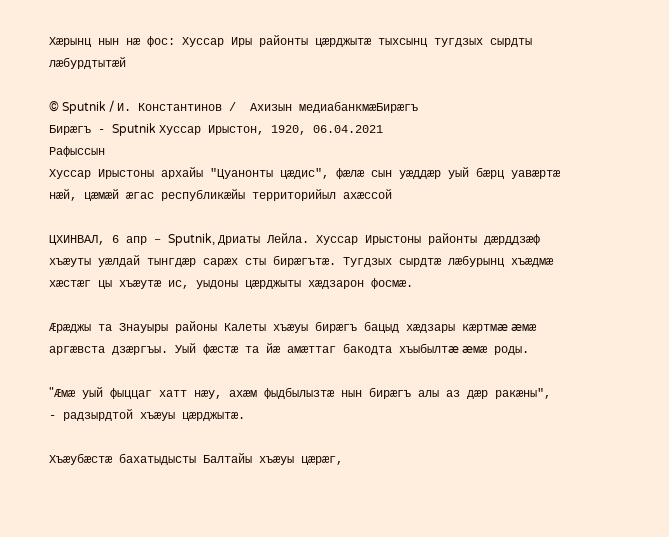Хӕрынц нын нӕ фос: Хуссар Иры районты цӕрджытӕ тыхсынц тугдзых сырдты лӕбурдтытӕй

© Sputnik / И. Константинов /  Ахизын медиабанкмæБирæгъ
Бирæгъ - Sputnik Хуссар Ирыстон, 1920, 06.04.2021
Рафыссын
Хуссар Ирыстоны архайы "Цуанонты цæдис", фæлæ сын уæддæр уый бæрц уавæртæ нæй, цæмæй æгас республикæйы территорийыл ахæссой

ЦХИНВАЛ, 6 апр – Sputnik, Дриаты Лейла. Хуссар Ирыстоны районты дӕрддзӕф хъæуты уæлдай тынгдæр сарæх сты бирæгътæ. Тугдзых сырдтæ лæбурынц хъæдмæ хæстæг цы хъæутæ ис, уыдоны цæрджыты хæдзарон фосмæ.

Æрæджы та Знауыры районы Калеты хъæуы бирæгъ бацыд хæдзары кæртмæ æмæ аргæвста дзæргъы. Уый фæстæ та йæ амæттаг бакодта хъыбылтæ æмæ роды.

"Æмæ уый фыццаг хатт нæу, ахæм фыдбылызтæ нын бирæгъ алы аз дæр ракæны", - радзырдтой хъæуы цæрджытæ.

Хъæубæстæ бахатыдысты Балтайы хъæуы цæрæг,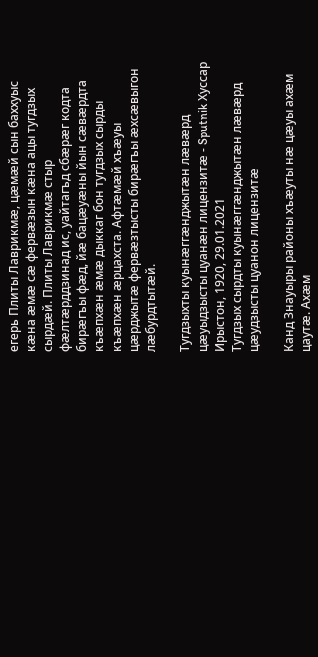егерь Плиты Лаврикмæ, цæмæй сын баххуыс кæна æмæ сæ фервæзын кæна ацы тугдзых сырдæй. Плиты Лаврикмæ стыр фæлтæрддзинад ис, уайтагъд сбæрæг кодта бирæгъы фæд, йæ бацæуæны йын сæвæрдта къæпхæн æмæ дыккаг бон тугдзых сырды къæпхæн æрцахста. Афтæмæй хъæуы цæрджытæ фервæзтысты бирæгъы æхсæвыгон лæбурдтытæй.

Тугдзыхты куынӕггӕнджытӕн лӕвӕрд цӕуыдзысты цуанӕн лицензитӕ - Sputnik Хуссар Ирыстон, 1920, 29.01.2021
Тугдзых сырдты куынӕггӕнджытӕн лӕвӕрд цӕудзысты цуанон лицензитӕ

Канд Знауыры районы хъæуты нæ цæуы ахæм цаутæ. Ахæм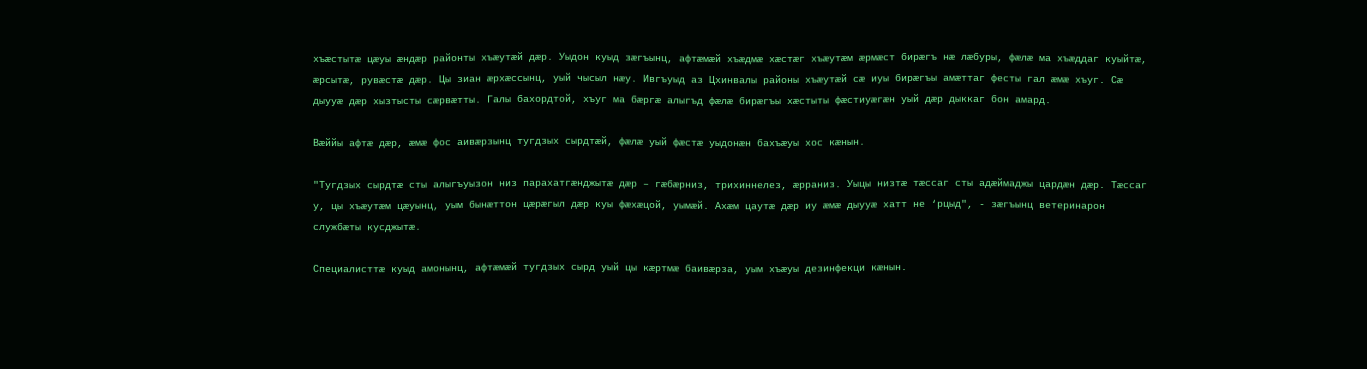хъæстытæ цæуы æндæр районты хъæутæй дæр. Уыдон куыд зæгъынц, афтæмæй хъæдмæ хæстæг хъæутæм æрмæст бирæгъ нæ лæбуры, фæлæ ма хъæддаг куыйтæ, æрсытæ, рувæстæ дæр. Цы зиан æрхæссынц, уый чысыл нæу. Ивгъуыд аз Цхинвалы районы хъæутæй сæ иуы бирæгъы амæттаг фесты гал æмæ хъуг. Сæ дыууæ дæр хызтысты сæрвæтты. Галы бахордтой, хъуг ма бæргæ алыгъд фæлæ бирæгъы хæстыты фæстиуæгæн уый дæр дыккаг бон амард.

Вæййы афтæ дæр, æмæ фос аивæрзынц тугдзых сырдтæй, фæлæ уый фæстæ уыдонæн бахъæуы хос кæнын.

"Тугдзых сырдтæ сты алыгъуызон низ парахатгæнджытæ дæр – гæбæрниз, трихиннелез, æрраниз. Уыцы низтæ тæссаг сты адæймаджы цардæн дæр. Тæссаг у, цы хъæутæм цæуынц, уым бынæттон цæрæгыл дæр куы фæхæцой, уымæй. Ахæм цаутæ дæр иу æмæ дыууæ хатт не ‘рцыд", - зæгъынц ветеринарон службæты кусджытæ.

Специалисттæ куыд амонынц, афтæмæй тугдзых сырд уый цы кæртмæ баивæрза, уым хъæуы дезинфекци кæнын.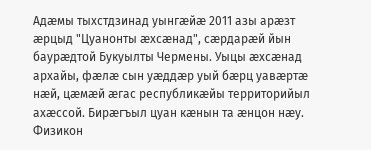Адæмы тыхстдзинад уынгæйæ 2011 азы арæзт æрцыд "Цуанонты æхсæнад", сæрдарæй йын баурӕдтой Букуылты Чермены. Уыцы æхсæнад архайы, фæлæ сын уæддæр уый бæрц уавæртæ нæй, цæмæй æгас республикæйы территорийыл ахæссой. Бирæгъыл цуан кæнын та æнцон нæу. Физикон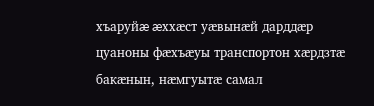хъаруйæ æххæст уæвынæй дарддæр цуаноны фæхъæуы транспортон хæрдзтæ бакæнын, нæмгуытæ самал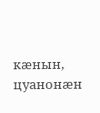кæнын, цуанонæн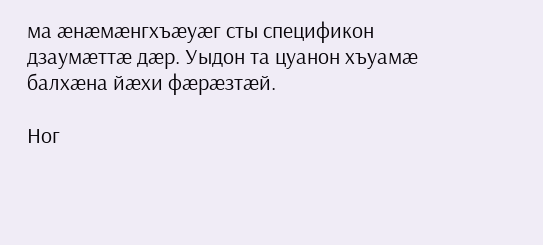ма æнæмæнгхъæуæг сты спецификон дзаумæттæ дæр. Уыдон та цуанон хъуамæ балхæна йæхи фæрæзтæй.

Ног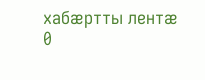хабӕртты лентӕ
0